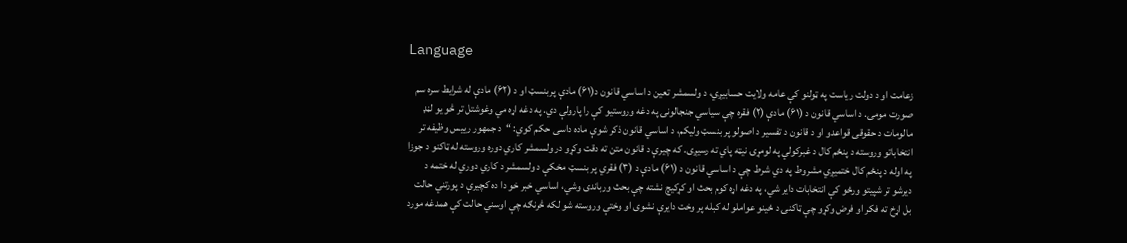Language

زعامت او د دولت ریاست په ټولنو کې عامه ولایت حسابیږي، د ولسمشر تعین د اساسي قانون د(۶۱) مادې پربنسټ او د (۶۲) مادې له شرایط سره سم صورت مومۍ. د اساسي قانون د (۶۱) مادې (۲) فقره چې سیاسي جنجالونۍ په دغه وروستیو کې را پارولې دي. په دغه اړه مي وغوشتل تر څو یو لڼډ مالومات د حقوقی قواعدو او د قانون د تفسیر د اصولو پر بنسټ ولیکم، د اساسي قانون ذکر شوې ماده داسی حکم کوي: “د جمهور رییس وظیفه تر انتخاباتو وروسته د پنځم کال د غبرکولي په لومړۍ نیټه پاي ته رسیږی. که چیرې د قانون متن ته دقت وکړو در ولسمشر کاري دوره وروسته له ټاکنو د جوزا په اوله د پنځم کال ختمیږي مشروط په دي شرط چې د اساسي قانون د (۶۱) مادې د (۳) فقري پر بنسټ مخکې د ولسمشر د کاري دوري له ختمه د دیرشو تر شپیتو ورځو کې انتخابات دایر شي، په دغه اړه کوم بحث او کړکیچ نشته چې بحث ورباندی وشي، اساسي خبر خو دا ده کچیرې د پورتني حالت بل اړخ ته فکر او فرض وکړو چې ټاکنۍ د ځینو عواملو له کبله پر وخت دایرې نشوی او وختې وروسته شو لکه څرنګه چې اوسني حالت کې همدغه مورد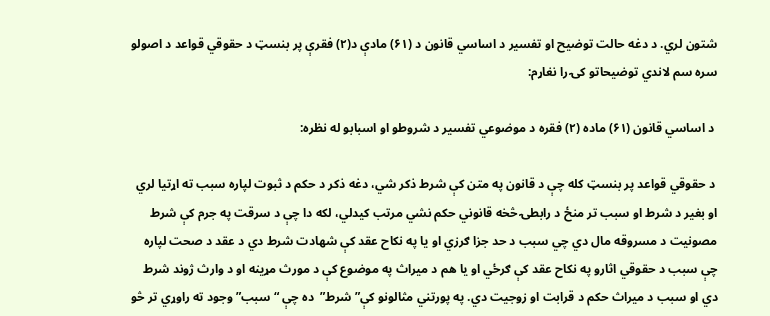شتون لري. د دغه حالت توضیح او تفسیر د اساسي قانون د (۶۱) مادې د(۲) فقرې پر بنسټ د حقوقي قواعد د اصولو سره سم لاندي توضیحاتو کۍ را نغاړم:

 د اساسي قانون (۶۱) ماده (۲) فقره د موضوعي تفسیر د شروطو او اسبابو له نظره:

 د حقوقي قواعد پر بنسټ کله چې د قانون په متن کې شرط ذکر شي، دغه ذکر د حکم د ثبوت لپاره سبب ته اړتیا لري او بغیر د شرط او سبب تر منځ د رابطۍ څخه قانوني حکم نشي مرتب کیدلي، لکه دا چې د سرقت په جرم کې شرط مصونیت د مسروقه مال دي چي سبب د حد جزا ګرزي او یا په نکاح عقد کې شهادت شرط دي د عقد د صحت لپاره چې سبب د حقوقي اثارو په نکاح عقد کې ګرځي او یا هم د میراث په موضوع کې د مورث مړینه او د وارث ژوند شرط دي او سبب د میراث حکم د قرابت او زوجیت دي. په پورتني مثالونو کې”شرط”  ده چې “سبب” وجود ته راوړي تر څو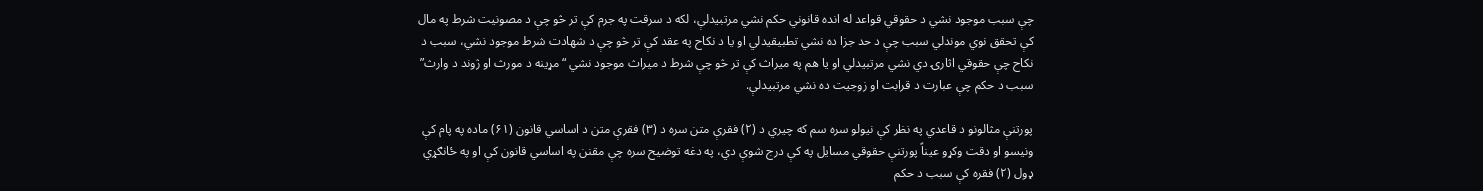چې سبب موجود نشي د حقوقي قواعد له انده قانوني حکم نشي مرتبیدلې، لکه د سرقت په جرم کې تر څو چې د مصونیت شرط په مال کې تحقق نوي موندلي سبب چې د حد جزا ده نشي تطبیقیدلي او یا د نکاح په عقد کې تر څو چې د شهادت شرط موجود نشي، سبب د نکاح چې حقوقي اثارۍ دي نشي مرتبیدلي او یا هم په میراث کې تر څو چې شرط د میراث موجود نشي “مړینه د مورث او ژوند د وارث” سبب د حکم چې عبارت د قرابت او زوجیت ده نشي مرتبیدلې.

پورتنې مثالونو د قاعدي په نظر کې نیولو سره سم که چیري د (۲) فقرې متن سره د (۳) فقرې متن د اساسي قانون (۶۱) ماده په پام کې ونیسو او دقت وکړو عیناً پورتنې حقوقي مسایل په کې درج شوې دي، په دغه توضیح سره چې مقنن په اساسي قانون کې او په ځانګړي ډول (۲) فقره کې سبب د حکم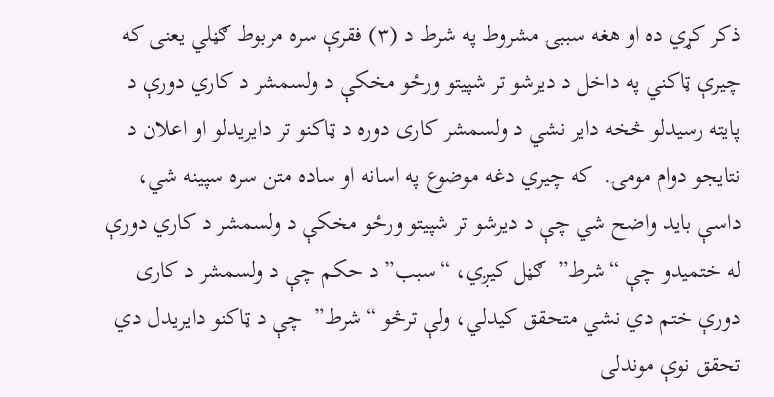ذکر کړي ده او هغه سببۍ مشروط په شرط د (۳) فقرې سره مربوط ګڼلي یعنی که چیرې ټاکني په داخل د دیرشو تر شپیتو ورځو مخکې د ولسمشر د کاري دورې د پایته رسیدلو څخه دایر نشي د ولسمشر کاری دوره د ټاکنو تر دایریدلو او اعلان د نتایجو دوام مومۍ.  که چیري دغه موضوع په اسانه او ساده متن سره سپینه شي، داسې باید واضح شي چې د دیرشو تر شپیتو ورځو مخکې د ولسمشر د کاري دورې له ختمیدو چې “شرط”  ګڼل کیږي، “سبب” د حکم چې د ولسمشر د کاری دورې ختم دي نشي متحقق کیدلي، ولې ترڅو “شرط”  چې د ټاکنو دایریدل دي تحقق نوې موندلی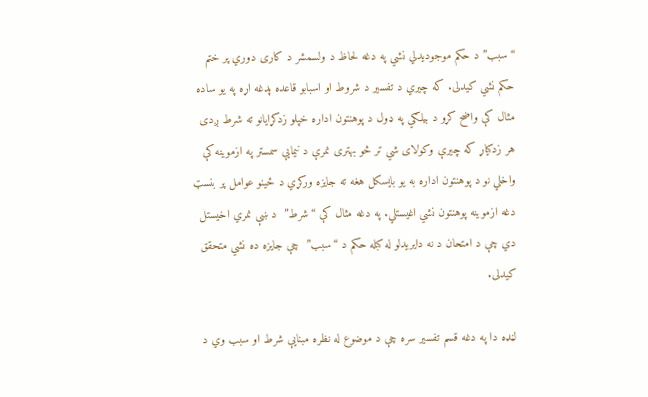“سبب” د حکم موجودیدلي نشي په دغه لحاظ د ولسمشر د کاری دوري پر ختم حکم نشي کیدلی. که چیري د تفسیر د شروط او اسبابو قاعده پدغه اړه په یو ساده مثال کې واضح کړو د بیلګي په ډول د پوهنتون اداره خپلو زدکړایانو ته شرط ږدی هر زدکیاړ که چیرې وکولای شي تر څو بهتری نمرې د نیمایې سمستر په ازموینه کې واخلي نو د پوهنتون اداره به یو بایسکل هغه ته جایزه ورکړي د ځینو عوامل پر بنسټ دغه ازموینه پوهنتون نشي اغیستلي. په دغه مثال کې “شرط”  د ښې نمري اخیستل دي چې د امتحان د نه دایریدلو له کبله حکم د “سبب”  چې جایزه ده نشي متحقق کیدلی.

لڼډه دا په دغه قسم تفسیر سره چې د موضوع له نظره مبنایې شرط او سبب وي د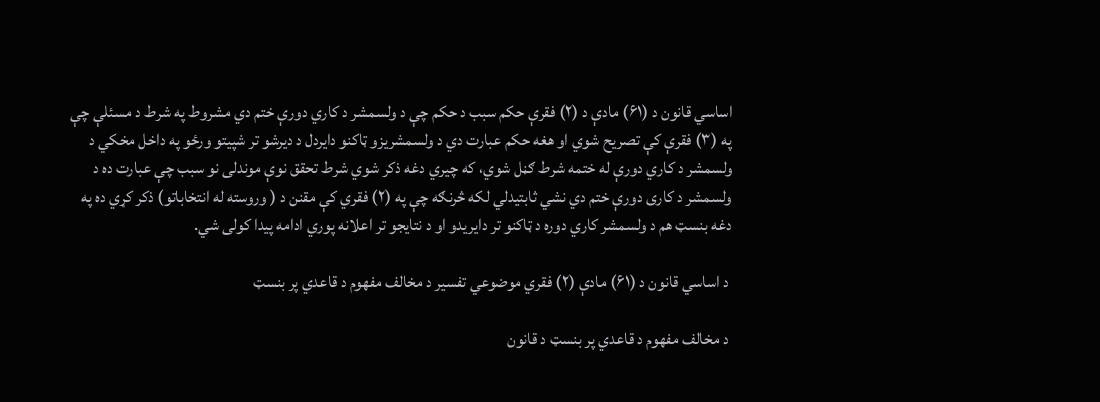اساسي قانون د (۶۱) مادې د (۲) فقرې حکم سبب د حکم چې د ولسمشر د کاري دورې ختم دي مشروط په شرط د مسئلې چې په (۳) فقرې کې تصریح شوي او هغه حکم عبارت دي د ولسمشریزو ټاکنو دایردل د دیرشو تر شپیتو ورځو په داخل مخکي د ولسمشر د کاري دورې له ختمه شرط ګڼل شوي، که چیري دغه ذکر شوي شرط تحقق نوې موندلی نو سبب چې عبارت ده د ولسمشر د کاری دورې ختم دي نشي ثابتیدلي لکه څرنګه چې په (۲) فقري کې مقنن د ( وروسته له انتخاباتو) ذکر کړي ده په دغه بنسټ هم د ولسمشر کاري دوره د ټاکنو تر دایریدو او د نتایجو تر اعلانه پوري ادامه پیدا کولی شي.

 د اساسي قانون د (۶۱) مادې (۲) فقري موضوعي تفسیر د مخالف مفهوم د قاعدي پر بنسټ

 د مخالف مفهوم د قاعدي پر بنسټ د قانون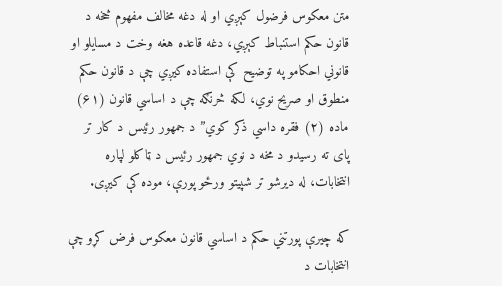متن معکوس فرضول کېږي او له دغه مخالف مفهوم څخه د قانون حکم استنباط کېږي، دغه قاعده هغه وخت د مسایلو او قانوني احکامو په توضیح کې استفاده کیږي چې د قانون حکم منطوق او صریح نوي، لکه څرنګه چې د اساسي قانون (۶۱) ماده (۲) فقره داسي ذکر کوي”د جمهور رئیس د کار تر پای ته رسیدو د مخه د نوي جمهور رئیس د ټاکلو لپاره انتخابات، له دیرشو تر شپیتو ورځو پورې، موده کې کیږی.

که چیرې پورتني حکم د اساسي قانون معکوس فرض کړو چې انتخابات د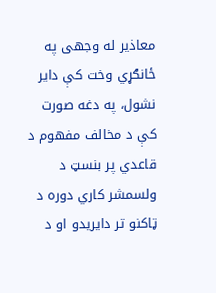معاذیر له وجهی په ځانګړي وخت کې دایر نشول، په دغه صورت کې د مخالف مفهوم د قاعدي پر بنسټ د ولسمشر کاري دوره د ټاکنو تر دایریدو او د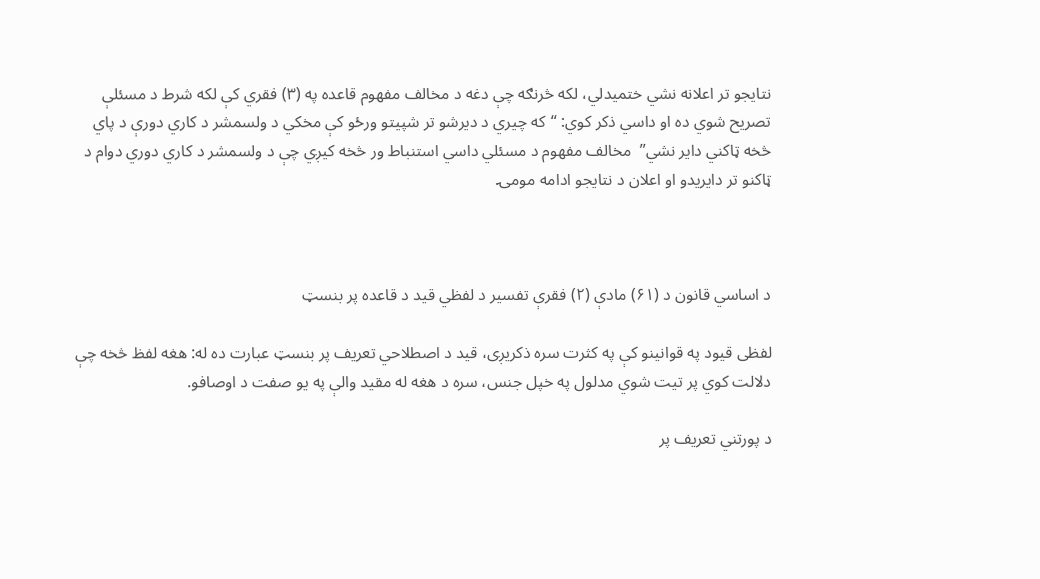نتایجو تر اعلانه نشي ختمیدلي، لکه څرنګه چې دغه د مخالف مفهوم قاعده په (۳) فقري کې لکه شرط د مسئلې تصریح شوي ده او داسي ذکر کوي: “که چیري د دیرشو تر شپیتو ورځو کې مخکي د ولسمشر د کاري دورې د پاي څخه ټاکني دایر نشي”  مخالف مفهوم د مسئلي داسي استنباط ور څخه کیږي چې د ولسمشر د کاري دوري دوام د ټاکنو تر دایریدو او اعلان د نتایجو ادامه مومۍ.



د اساسي قانون د (۶۱) مادې (۲) فقرې تفسیر د لفظي قید د قاعده پر بنسټ

لفظی قیود په قوانینو کې په کثرت سره ذکریږی، قید د اصطلاحي تعریف پر بنسټ عبارت ده له: هغه لفظ څخه چې دلالت کوي پر تیت شوي مدلول په خپل جنس، سره د هغه له مقید والې په یو صفت د اوصافو.

د پورتني تعریف پر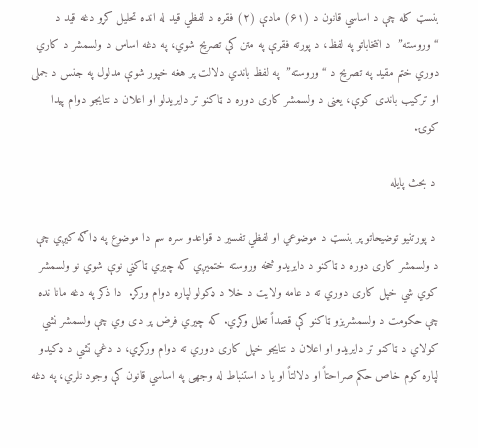بنسټ کله چې د اساسي قانون د (۶۱) مادې (۲) فقره د لفظي قید له انده تحلیل کړو دغه قید د “وروسته”  د انتخاباتو په لفظ، د پورته فقرې په متن کې تصریح شوي، په دغه اساس د ولسمشر د کاري دوري ختم مقید په تصریح د “وروسته”  په لفظ باندي دلالت پر هغه خپور شوې مدلول په جنس د جملی او ترکیب باندی کوې، یعنی د ولسمشر کاری دوره د ټاکنو تر دایریدلو او اعلان د نتایجو دوام پیدا کوۍ.

 د بحث پایله

 د پورتنيو توضیحاتو پر بنسټ د موضوعي او لفظي تفسیر د قواعدو سره سم دا موضوع په ډاګه کیږي چې د ولسمشر کاری دوره د ټاکنو د دایریدو څخه وروسته ختمیږي که چیري ټاکني نوې شوي نو ولسمشر کوي شي خپل کاری دوري ته د عامه ولایت د خلا د ډکولو لپاره دوام ورکړ.  دا ذکر په دغه مانا نده چې حکومت د ولسمشریزو ټاکنو کې قصداً تعلل وکړي. که چیري فرض پر دی وي چې ولسمشر نشي کولاي د ټاکنو تر دایریدو او اعلان د نتایجو خپل کاری دوري ته دوام ورکړي، د دغي تشي د ډکیدو لپاره کوم خاص حکم صراحتاً او دلالتاً او یا د استنباط له وجهی په اساسي قانون کې وجود نلري، په دغه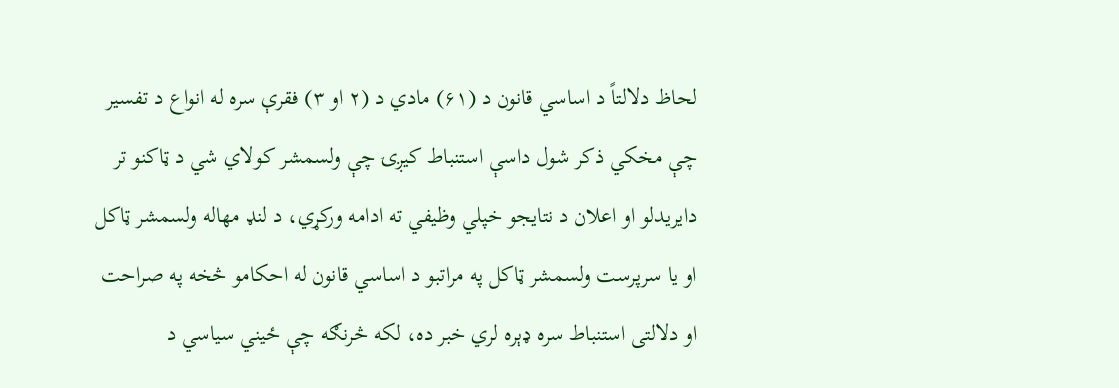لحاظ دلالتاً د اساسي قانون د (۶۱) مادي د (۲ او ۳) فقرې سره له انواع د تفسیر چې مخکي ذکر شول داسې استنباط کیږۍ چې ولسمشر کولاي شي د ټاکنو تر دایریدلو او اعلان د نتایجو خپلي وظیفي ته ادامه ورکړي، د لنډ مهاله ولسمشر ټاکل او یا سرپرست ولسمشر ټاکل په مراتبو د اساسي قانون له احکامو څخه په صراحت او دلالتی استنباط سره ډېره لري خبر ده، لکه څرنګه چې ځیني سیاسي د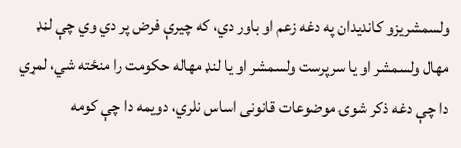ولسمشریزو کاندیدان په دغه زعم او باور دي، که چیرې فرض پر دي وي چې لڼډ مهال ولسمشر او یا سرپرست ولسمشر او یا لنډ مهاله حکومت را منځته شي، لمړي دا چې دغه ذکر شوۍ موضوعات قانونی اساس نلري، دویمه دا چې کومه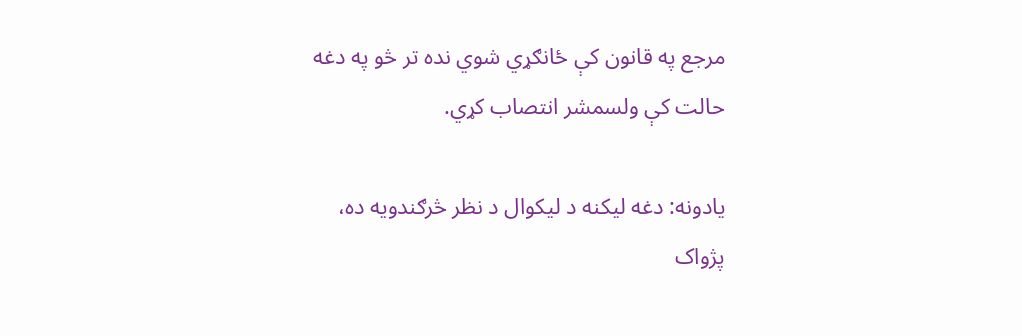مرجع په قانون کې ځانګړي شوي نده تر څو په دغه حالت کې ولسمشر انتصاب کړي.

يادونه: دغه ليکنه د ليکوال د نظر څرګندويه ده، پژواک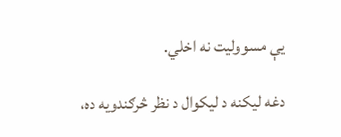يې مسووليت نه اخلي.

دغه ليکنه د ليکوال د نظر څرګندويه ده،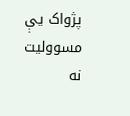پژواک يې مسووليت نه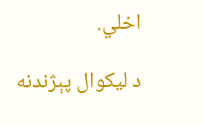اخلي.

د لیکوال پېژندنه